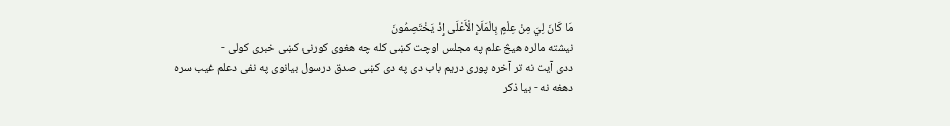مَا كَانَ لِيَ مِنْ عِلْمٍ بِالْمَلَإِ الْأَعْلَى إِذْ يَخْتَصِمُونَ
نیشته مالره هیڅ علم په مجلس اوچت کښی کله چه هغوی کورنئ کښی خبری کولی -
ددی آیت نه تر آخره پوری دریم باب دی په دی کښی صدق درسول بیانوی په نفی دعلم غیب سره دهغه نه - بیا ذکر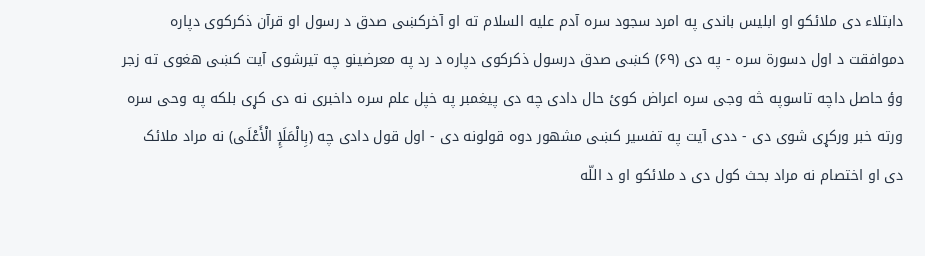دابتلاء دی ملائکو او ابلیس باندی په امرد سجود سره آدم علیه السلام ته او آخرکښی صدق د رسول او قرآن ذکرکوی دپاره دموافقت د اول دسورة سره - په دی (۶۹) کښی صدق درسول ذکرکوی دپاره د رد په معرضینو چه تیرشوی آیت کښی هغوی ته زجر وؤ حاصل داچه تاسوپه څه وجی سره اعراض کوئ حال دادی چه دی پیغمبر په خپل علم سره داخبری نه دی کړی بلکه په وحی سره ورته خبر ورکړی شوی دی - ددی آیت په تفسیر کښی مشهور دوه قولونه دی - اول قول دادی چه (بِالْمَلَإِ الْأَعْلَى) نه مراد ملائک دی او اختصام نه مراد بحث کول دی د ملائکو او د اللّه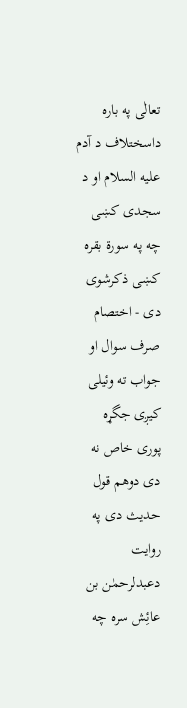تعالٰی په باره داسختلاف د آدم علیه السلام او د سجدی کښی چه په سورة بقره کښی ذکرشوی دی - اختصام صرف سوال او جواب ته وئیلی کیږی جگړه پوری خاص نه دی دوهم قول حدیث دی په روایت دعبدلرحمٰن بن عائِش سره چه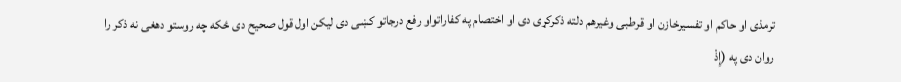ترمذی او حاکم او تفسیرخازن او قرطبی وغیرهم دلته ذکرکړی دی او اختصام په کفاراتواو رفع درجاتو کښی دی لیکن اول قول صحیح دی ځکه چه روستو دهغی نه ذکر را روان دی په (إِذْ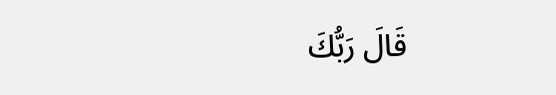قَالَ رَبُّكَ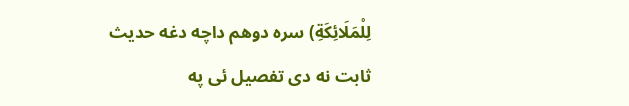لِلْمَلَائِكَةِ) سره دوهم داچه دغه حدیث ثابت نه دی تفصیل ئی په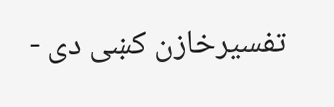تفسیرخازن کښی دی -